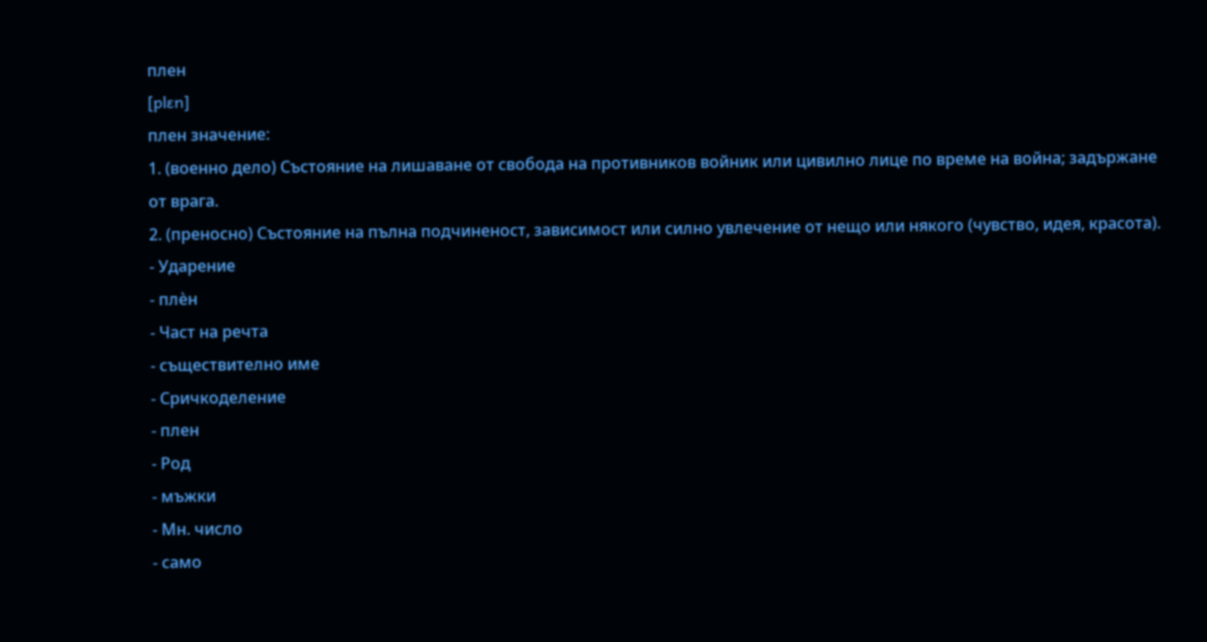плен
[plɛn]
плен значение:
1. (военно дело) Състояние на лишаване от свобода на противников войник или цивилно лице по време на война; задържане от врага.
2. (преносно) Състояние на пълна подчиненост, зависимост или силно увлечение от нещо или някого (чувство, идея, красота).
- Ударение
- плѐн
- Част на речта
- съществително име
- Сричкоделение
- плен
- Род
- мъжки
- Мн. число
- само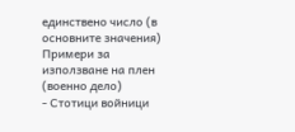единствено число (в основните значения)
Примери за използване на плен
(военно дело)
- Стотици войници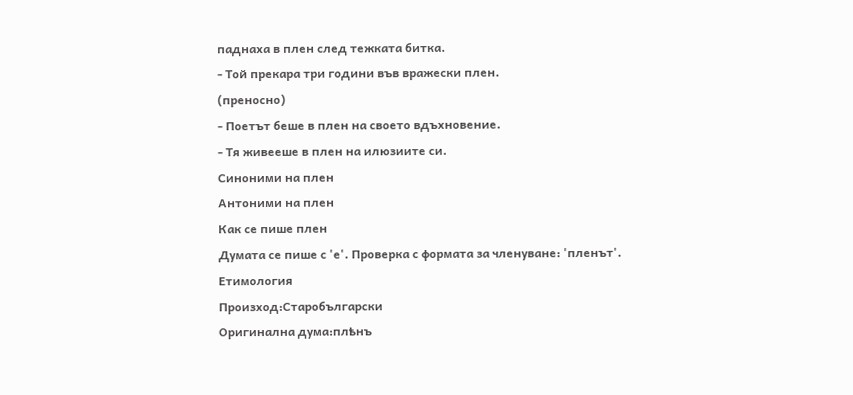паднаха в плен след тежката битка.
- Той прекара три години във вражески плен.
(преносно)
- Поетът беше в плен на своето вдъхновение.
- Тя живееше в плен на илюзиите си.
Синоними на плен
Антоними на плен
Как се пише плен
Думата се пише с 'е'. Проверка с формата за членуване: 'пленът'.
Етимология
Произход:Старобългарски
Оригинална дума:плѣнъ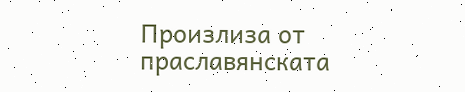Произлиза от праславянската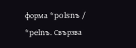форма *polsnъ / *pelnъ. Свързва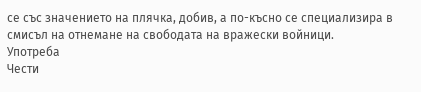се със значението на плячка, добив, а по-късно се специализира в смисъл на отнемане на свободата на вражески войници.
Употреба
Чести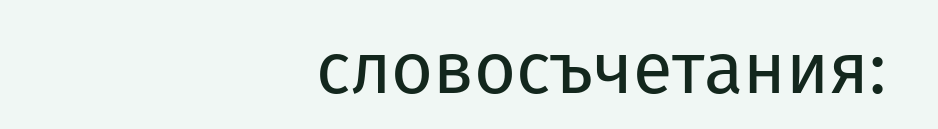словосъчетания: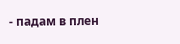- падам в плен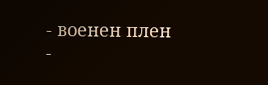- военен плен
-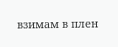взимам в плен